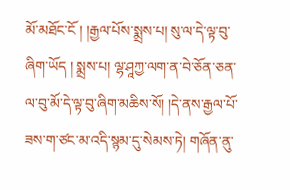མོ་མཐོང་ངོ ། །རྒྱལ་པོས་སྨྲས་པ། སུ་ལ་དེ་ལྟ་བུ་ཞིག་ཡོད ། སྨྲས་པ། ལྷ་ཤཱཀྱ་ལག་ན་བེ་ཅོན་ཅན་ལ་བུ་མོ་དེ་ལྟ་བུ་ཞིག་མཆིས་སོ། །དེ་ནས་རྒྱལ་པོ་ཟས་ག་ཙང་མ་འདི་སྙམ་དུ་སེམས་ཏེ། གཞོན་ནུ་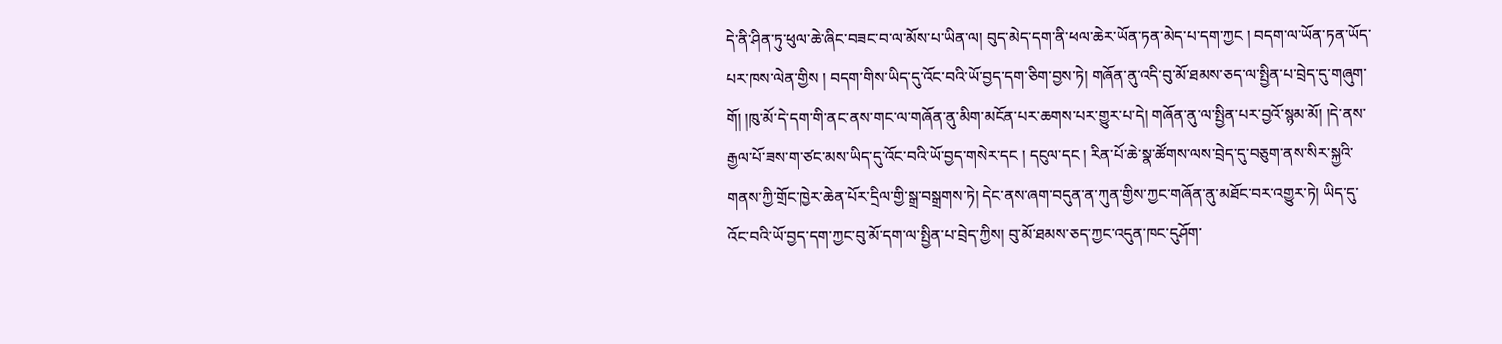དེ་ནི་ཤིན་ཏུ་ཕུལ་ཆེ་ཞིང་བཟང་བ་ལ་མོས་པ་ཡིན་ལ། བུད་མེད་དག་ནི་ཕལ་ཆེར་ཡོན་ཏན་མེད་པ་དག་ཀྱང ། བདག་ལ་ཡོན་ཏན་ཡོད་པར་ཁས་ལེན་གྱིས ། བདག་གིས་ཡིད་དུ་འོང་བའི་ཡོ་བྱད་དག་ཅིག་བྱས་ཏེ། གཞོན་ནུ་འདི་བུ་མོ་ཐམས་ཅད་ལ་སྤྱིན་པ་བྲེད་དུ་གཞུག་གོ། །ཁུ་མོ་དེ་དག་གི་ནང་ནས་གང་ལ་གཞོན་ནུ་མིག་མངོན་པར་ཆགས་པར་གྱུར་པ་དེ། གཞོན་ནུ་ལ་སྤྱིན་པར་བྱའོ་སྙམ་མོ། །དེ་ནས་རྒྱལ་པོ་ཟས་ག་ཙང་མས་ཡིད་དུ་འོང་བའི་ཡོ་བྱད་གསེར་དང ། དངུལ་དང ། རིན་པོ་ཆེ་སྣ་ཚོགས་ལས་བྲེད་དུ་བཅུག་ནས་སིར་སྐྱའི་གནས་ཀྱི་གྲོང་ཁྱེར་ཆེན་པོར་དྲིལ་གྱི་སྒྲ་བསྒྲགས་ཏེ། དེང་ནས་ཞག་བདུན་ན་ཀུན་གྱིས་ཀྱང་གཞོན་ནུ་མཐོང་བར་འགྱུར་ཏེ། ཡིད་དུ་འོང་བའི་ཡོ་བྱད་དག་ཀྱང་བུ་མོ་དག་ལ་སྤྱིན་པ་བྲེད་ཀྱིས། བུ་མོ་ཐམས་ཅད་ཀྱང་འདུན་ཁང་དུཤོག་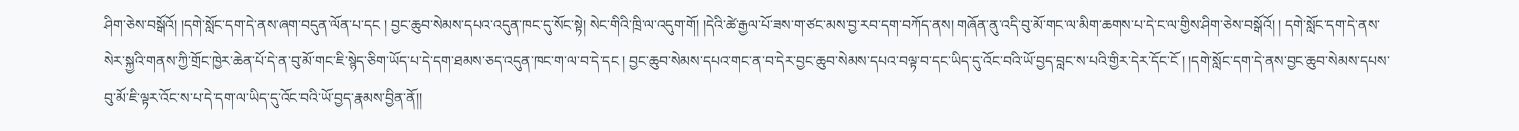ཤིག་ཅེས་བསྒོའོ། །དགེ་སློང་དག་དེ་ནས་ཞག་བདུན་ལོན་པ་དང ། བྱང་ཆུབ་སེམས་དཔའ་འདུན་ཁང་དུ་སོང་སྟེ། སེང་གིའི་ཁྲི་ལ་འདུག་གོ། །དེའི་ཚེ་རྒྱལ་པོ་ཟས་ག་ཙང་མས་བྱ་རབ་དག་བཀོད་ནས། གཞོན་ནུ་འདི་བུ་མོ་གང་ལ་མིག་ཆགས་པ་དེ་ང་ལ་གྱིས་ཤིག་ཅེས་བསྒོའོ། ། དགེ་སློང་དག་དེ་ནས་སེར་སྐྱའི་གནས་ཀྱི་གྲོང་ཁྱེར་ཆེན་པོ་དེ་ན་བུ་མོ་གང་ཇི་སྙེད་ཅིག་ཡོད་པ་དེ་དག་ཐམས་ཅད་འདུན་ཁང་ག་ལ་བ་དེ་དང ། བྱང་ཆུབ་སེམས་དཔའ་གང་ན་བ་དེར་བྱང་ཆུབ་སེམས་དཔའ་བལྟ་བ་དང་ཡིད་དུ་འོང་བའི་ཡོ་བྱད་བླང་ས་པའི་གྱིར་དེར་དོང་ངོ ། །དགེ་སློང་དག་དེ་ནས་བྱང་ཆུབ་སེམས་དཔས་བུ་མོ་ཇི་ལྟར་འོང་ས་པ་དེ་དག་ལ་ཡིད་དུ་འོང་བའི་ཡོ་བྱད་རྣམས་བྱིན་ནོ།།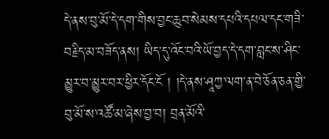དེ་ནས་བུ་མོ་དེ་དག་གིས་བྱང་ཆུབ་སེམས་དཔའི་དཔལ་དང་གཟི་བརྗིད་མ་བཟོད་ནས། ཡིད་དུ་འོང་བའི་ཡོ་བྱད་དེ་དག་བླང་ས་ཤིང་མྱུར་བ་མྱུར་བར་ཕྱིར་དོང་ངོ ། །དེ་ནས་ཤཱཀྱ་ལག་ན་བེ་ཅོན་ཅན་གྱི་བུ་མོ་ས་འཚོ་མ་ཞེས་བྱ་བ། བྲན་མོའི་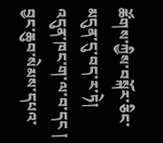ཚོགས་ཀྱིས་བསྐོར་ཅིང་མདུན་དུ་བད་ར་ཏེ། འདུན་ཁང་ག་ལ་བ་དང ། བྱང་ཆུབ་སེམས་དཔའ་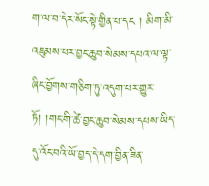ག་ལ་བ་དེར་སོང་སྟེ་གྱིན་པ་དང ། མིག་མི་འཇུམས་པར་བྱང་ཆུབ་སེམས་དཔའ་ལ་ལྟ་ཞིང་བྱོགས་གཅིག་ཏུ་འདུག་པར་གྱུར་ཏོ། །གང་གི་ཚེ་བྱང་ཆུབ་སེམས་དཔས་ཡིད་དུ་འོང་བའི་ཡོ་བྱད་དེ་དག་བྱིན་ཟིན་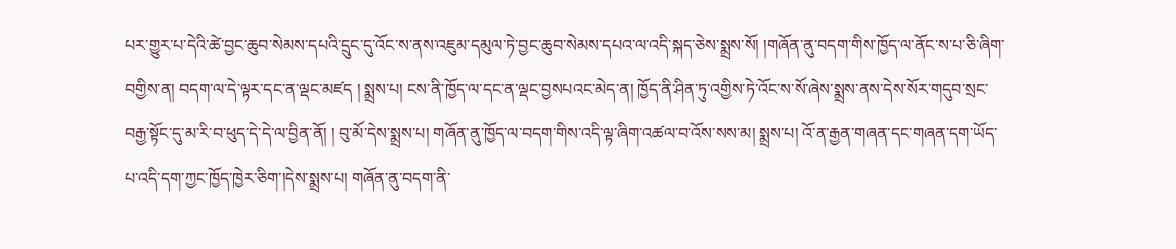པར་གྱུར་པ་དེའི་ཚེ་བྱང་ཆུབ་སེམས་དཔའི་དྲུང་དུ་འོང་ས་ནས་འཇུམ་དམུལ་ཏེ་བྱང་ཆུབ་སེམས་དཔའ་ལ་འདི་སྐད་ཅེས་སྨྲས་སོ། །གཞོན་ནུ་བདག་གིས་ཁྱོད་ལ་ནོང་ས་པ་ཅི་ཞིག་བགྱིས་ན། བདག་ལ་དེ་ལྟར་དང་ན་ལྡང་མཛད ། སྨྲས་པ། ངས་ནི་ཁྱོད་ལ་དང་ན་ལྡང་བྱསཔའང་མེད་ན། ཁྱོད་ནི་ཤིན་ཏུ་འགྱིས་ཏེ་འོང་ས་སོ་ཞེས་སྨྲས་ནས་དེས་སོར་གདུབ་སྲང་བརྒྱ་སྟོང་དུ་མ་རི་བ་ཕུད་དེ་དེ་ལ་བྱིན་ནོ། ། བུ་མོ་དེས་སྨྲས་པ། གཞོན་ནུ་ཁྱོད་ལ་བདག་གིས་འདི་ལྟ་ཞིག་འཚལ་བ་འོས་སས་མ། སྨྲས་པ། འོ་ན་རྒྱན་གཞན་དང་གཞན་དག་ཡོད་པ་འདི་དག་ཀྱང་ཁྱོད་ཁྱེར་ཅིག་།དེས་སྨྲས་པ། གཞོན་ནུ་བདག་ནི་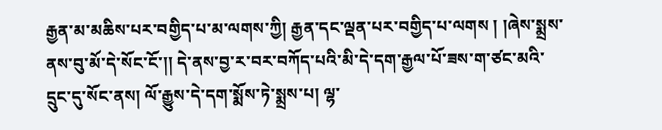རྒྱན་མ་མཆིས་པར་བགྱིད་པ་མ་ལགས་ཀྱི། རྒྱན་དང་ལྡན་པར་བགྱིད་པ་ལགས ། །ཞེས་སྨྲས་ནས་བུ་མོ་དེ་སོང་ངོ་།། དེ་ནས་བྱ་ར་བར་བཀོད་པའི་མི་དེ་དག་རྒྱལ་པོ་ཟས་ག་ཙང་མའི་དྲུང་དུ་སོང་ནས། ལོ་རྒྱུས་དེ་དག་སྨོས་ཏེ་སྨྲས་པ། ལྷ་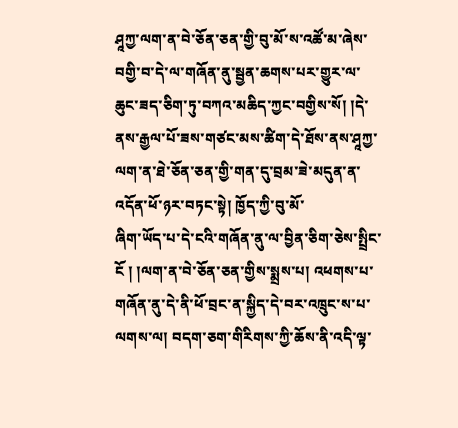ཤཱཀྱ་ལག་ན་བེ་ཅོན་ཅན་གྱི་བུ་མོ་ས་འཚོ་མ་ཞེས་བགྱི་བ་དེ་ལ་གཞོན་ནུ་སྦྱན་ཆགས་པར་གྱུར་ལ་ཆུང་ཟད་ཅིག་ཏུ་བཀའ་མཆིད་ཀྱང་བགྱིས་སོ། །དེ་ནས་རྒྱལ་པོ་ཟས་གཙང་མས་ཚིག་དེ་ཐོས་ནས་ཤཱཀྱ་ལག་ན་ཐེ་ཅོན་ཅན་གྱི་གན་དུ་བྲམ་ཟེ་མདུན་ན་འདོན་ཕོ་ཉར་བཏང་སྟེ། ཁྱོད་ཀྱི་བུ་མོ་
ཞིག་ཡོད་པ་དེ་ངའི་གཞོན་ནུ་ལ་བྱིན་ཅིག་ཅེས་སྤྲིང་ངོ ། །ལག་ན་བེ་ཅོན་ཅན་གྱིས་སྨྲས་པ། འཕགས་པ་གཞོན་ནུ་དེ་ནི་ཕོ་བྲང་ན་སྐྱིད་དེ་བར་འཁྲུང་ས་པ་ལགས་ལ། བདག་ཅག་གིརིགས་ཀྱི་ཆོས་ནི་འདི་ལྟ་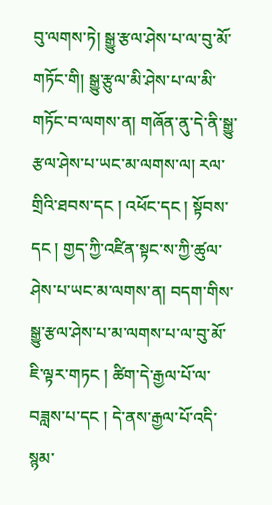བུ་ལགས་ཏེ། སྒྱུ་རྩལ་ཤེས་པ་ལ་བུ་མོ་གཏོང་གི། སྒྱུ་རྩུལ་མི་ཤེས་པ་ལ་མི་གཏོང་བ་ལགས་ན། གཞོན་ནུ་དེ་ནི་སྒྱུ་རྩལ་ཤེས་པ་ཡང་མ་ལགས་ལ། རལ་གྲིའི་ཐབས་དང ། འཕོང་དང ། སྟོབས་དང ། གྱད་ཀྱི་འཛིན་སྟང་ས་ཀྱི་ཚུལ་ཤེས་པ་ཡང་མ་ལགས་ན། བདག་གིས་སྒྱུ་རྩལ་ཤེས་པ་མ་ལགས་པ་ལ་བུ་མོ་ཇི་ལྟར་གཏང ། ཚིག་དེ་རྒྱལ་པོ་ལ་བཟླས་པ་དང ། དེ་ནས་རྒྱལ་པོ་འདི་སྙམ་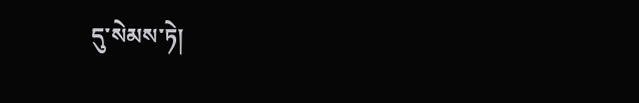དུ་སེམས་ཏེ།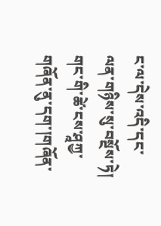ང་ལ་དེས་འདི་དང་ལན་གཉིས་སུ་བསྔོས་ཏེ། གང་གི་ཚེ་ངས་ཤཱཀྱ་གཞོན་ནུ་དག་།གཞོན་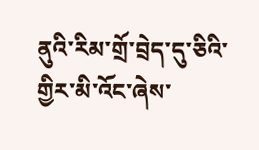ནུའི་རིམ་གྲོ་བྲེད་དུ་ཅིའི་གྱིར་མི་འོང་ཞེས་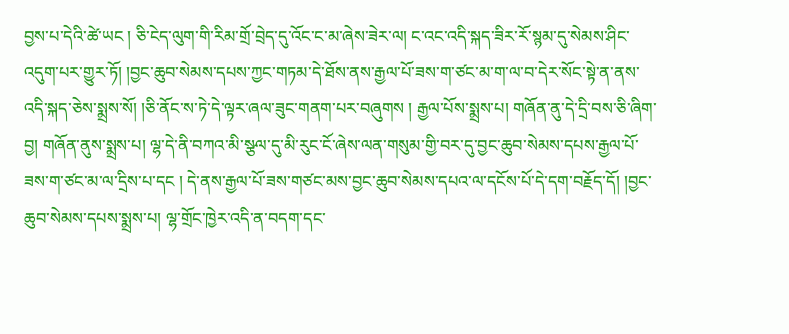བྱས་པ་དེའི་ཚེ་ཡང ། ཅི་ངེད་ལུག་གི་རིམ་གྲོ་བྲེད་དུ་འོང་ང་མ་ཞེས་ཟེར་ལ། ང་འང་འདི་སྐད་ཟིར་རོ་སྙམ་དུ་སེམས་ཤིང་འདུག་པར་གྱུར་ཏོ། །བྱང་ཆུབ་སེམས་དཔས་ཀྱང་གཏམ་དེ་ཐོས་ནས་རྒྱལ་པོ་ཟས་ག་ཙང་མ་ག་ལ་བ་དེར་སོང་སྟེ་ན་ནས་འདི་སྐད་ཅེས་སྨྲས་སོ། །ཅི་ནོང་ས་ཏེ་དེ་ལྟར་ཞལ་ཟུང་གནག་པར་བཞུགས ། རྒྱལ་པོས་སྨྲས་པ། གཞོན་ནུ་དེ་དྲི་བས་ཅི་ཞིག་བྱ། གཞོན་ནུས་སྨྲས་པ། ལྷ་དེ་ནི་བཀའ་མི་སྩལ་དུ་མི་རུང་ངོ་ཞེས་ལན་གསུམ་གྱི་བར་དུ་བྱང་ཆུབ་སེམས་དཔས་རྒྱལ་པོ་ཟས་ག་ཙང་མ་ལ་དྲིས་པ་དང ། དེ་ནས་རྒྱལ་པོ་ཟས་གཙང་མས་བྱང་ཆུབ་སེམས་དཔའ་ལ་དངོས་པོ་དེ་དག་བརྗོད་དོ། །བྱང་ཆུབ་སེམས་དཔས་སྨྲས་པ། ལྷ་གྲོང་ཁྱེར་འདི་ན་བདག་དང་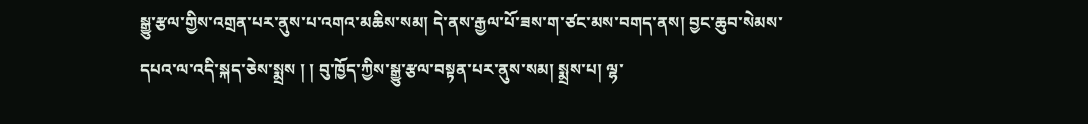སྒྱུ་རྩལ་གྱིས་འགྲན་པར་ནུས་པ་འགའ་མཆིས་སམ། དེ་ནས་རྒྱལ་པོ་ཟས་ག་ཙང་མས་བགད་ནས། བྱང་ཆུབ་སེམས་དཔའ་ལ་འདི་སྐད་ཅེས་སྨྲས ། ། བུ་ཁྱོད་ཀྱིས་སྒྱུ་རྩལ་བསྟན་པར་ནུས་སམ། སྨྲས་པ། ལྷ་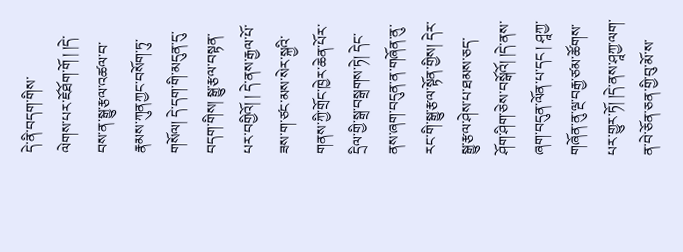དེ་ནི་བདག་གིས་
ལེགས་པར་ཇོཐོག་གོ ། །དེ་བས་ན་སྒྱུ་རྩལ་འཚལ་བ་རྣམས་ཀུནཀྱང་བསོག་ཏུ་གསོལ། དེ་དག་གི་མདུན་དུ་བདག་གིས། སྒྱུ་རྩལ་བསྟན་པར་བགྱིའོ། ། དེ་ནས་རྒྱལ་པོ་ཟས་ག་ཙང་མས་སེར་སྐྱའི་གནས་ཀྱི་གྲོང་ཁྱེར་ཆེན་པོར་དྲིལ་གྱི་སྒྲ་བསྒྲགས་ཏེ། དེང་ནས་ཞག་བདུན་ན་གཞོན་ནུ་རང་གི་སྒྱུ་རྩལ་སྟོན་གྱིས། དེར་སྒྱུ་རྩལ་ཤེས་པ་ཐམས་ཅད་ཤོག་ཤིག་ཅེས་བསྒོའོ། །དེ་ནས་ཞག་བདུན་ལོན་པ་དང ། ཤཱཀྱ་གཞོན་ནུ་ལྔ་བརྒྱ་ཙམ་ཚོགས་པར་གྱུར་ཏོ། །དེ་ནས་ཤཱཀྱ་ལག་ན་བེ་ཅོན་ཅན་གྱི་བུ་མོ་ས་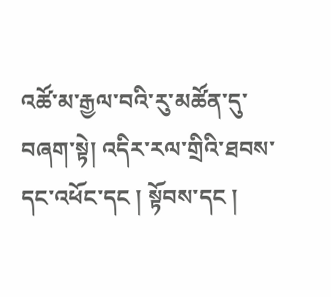འཚོ་མ་རྒྱལ་བའི་རུ་མཚོན་དུ་བཞག་སྟེ། འདིར་རལ་གྲིའི་ཐབས་དང་འཕོང་དང ། སྟོབས་དང །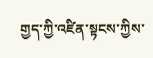གྱད་ཀྱི་འཛིན་སྟངས་ཀྱིས་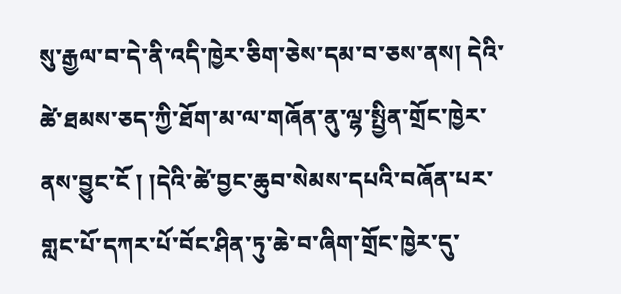སུ་རྒྱལ་བ་དེ་ནི་འདི་ཁྱེར་ཅིག་ཅེས་དམ་བ་ཅས་ནས། དེའི་ཚེ་ཐམས་ཅད་ཀྱི་ཐོག་མ་ལ་གཞོན་ནུ་ལྷ་སྤྱིན་གྲོང་ཁྱེར་ནས་བྱུང་ངོ ། །དེའི་ཚེ་བྱང་ཆུབ་སེམས་དཔའི་བཞོན་པར་གླང་པོ་དཀར་པོ་བོང་ཤིན་ཏུ་ཆེ་བ་ཞིག་གྲོང་ཁྱེར་དུ་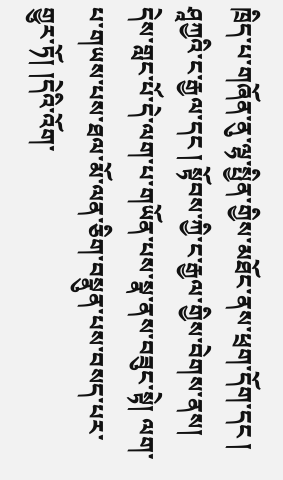ཁྲིད་པ་གཞོན་ནུ་ལྷ་སྤྱིན་གྱིས་མཐོང་ནས་ཕྲག་དོག་དང ། ཤཱཀྱའི་ང་རྒྱལ་དང ། སྟོབས་ཀྱི་ང་རྒྱལ་གྱིས་བེགས་ནས། དེས་གླང་པོ་དེ་ལག་པ་གཡོན་པས་སྣ་ནས་བཟུང་སྟེ། ལག་པ་གཡས་པས་ཐལ་མོ་ལན་ཅིག་བསྣུན་པས་བསད་པར་གྱུར་ཏོ། །དེའི་འོག་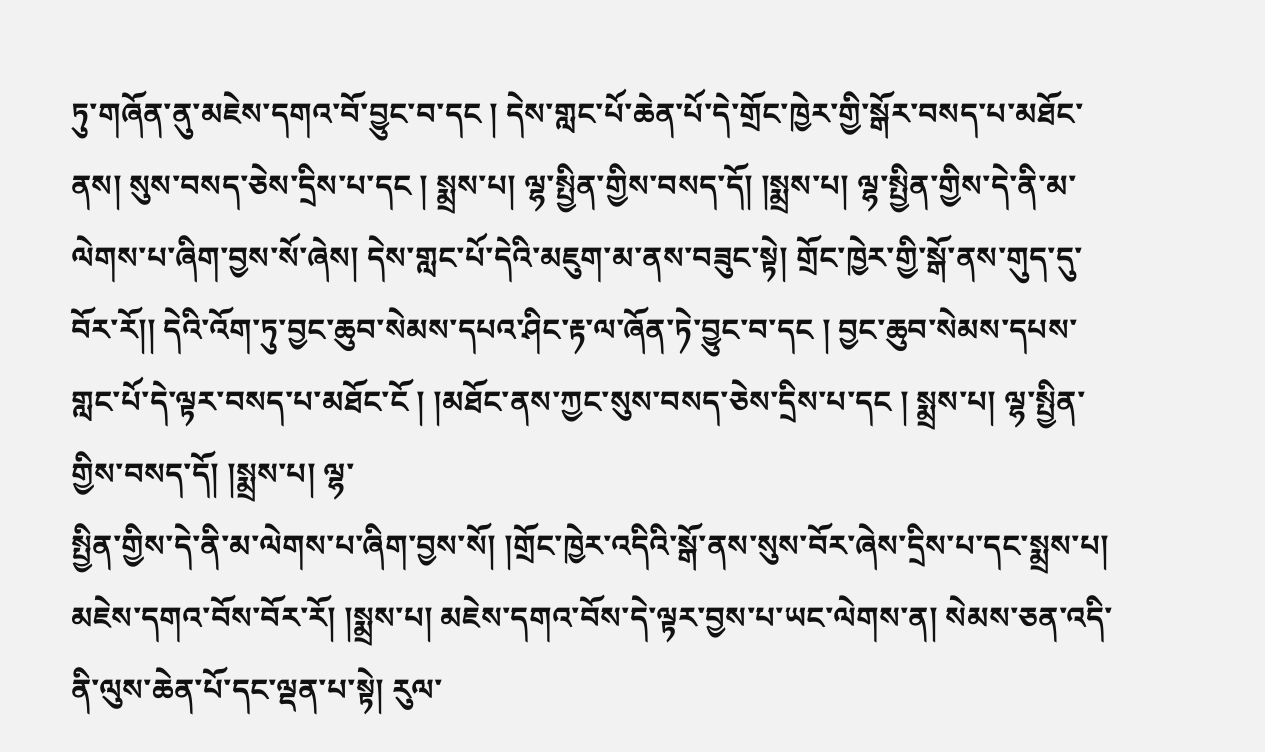ཏུ་གཞོན་ནུ་མཇེས་དགའ་བོ་བྱུང་བ་དང ། དེས་གླང་པོ་ཆེན་པོ་དེ་གྲོང་ཁྱེར་གྱི་སྒོར་བསད་པ་མཐོང་ནས། སུས་བསད་ཅེས་དྲིས་པ་དང ། སྨྲས་པ། ལྷ་སྤྱིན་གྱིས་བསད་དོ། །སྨྲས་པ། ལྷ་སྤྱིན་གྱིས་དེ་ནི་མ་ལེགས་པ་ཞིག་བྱས་སོ་ཞེས། དེས་གླང་པོ་དེའི་མཇུག་མ་ནས་བཟུང་སྟེ། གྲོང་ཁྱེར་གྱི་སྒོ་ནས་གུད་དུ་བོར་རོ།། དེའི་འོག་ཏུ་བྱང་ཆུབ་སེམས་དཔའ་ཤིང་རྟ་ལ་ཞོན་ཏེ་བྱུང་བ་དང ། བྱང་ཆུབ་སེམས་དཔས་གླང་པོ་དེ་ལྟར་བསད་པ་མཐོང་ངོ ། །མཐོང་ནས་ཀྱང་སུས་བསད་ཅེས་དྲིས་པ་དང ། སྨྲས་པ། ལྷ་སྤྱིན་གྱིས་བསད་དོ། །སྨྲས་པ། ལྷ་
སྤྱིན་གྱིས་དེ་ནི་མ་ལེགས་པ་ཞིག་བྱས་སོ། །གྲོང་ཁྱེར་འདིའི་སྒོ་ནས་སུས་བོར་ཞེས་དྲིས་པ་དང་སྨྲས་པ། མཇེས་དགའ་བོས་བོར་རོ། །སྨྲས་པ། མཇེས་དགའ་བོས་དེ་ལྟར་བྱས་པ་ཡང་ལེགས་ན། སེམས་ཅན་འདི་ནི་ལུས་ཆེན་པོ་དང་ལྡན་པ་སྟེ། རུལ་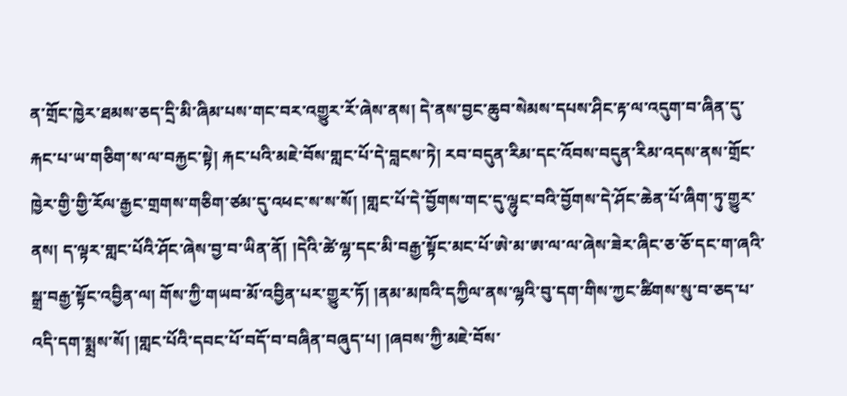ན་གྲོང་ཁྱེར་ཐམས་ཅད་དྲི་མི་ཞིམ་པས་གང་བར་འགྱུར་རོ་ཞེས་ནས། དེ་ནས་བྱང་ཆུབ་སེམས་དཔས་ཤིང་རྟ་ལ་འདུག་བ་ཞིན་དུ་རྐང་པ་ཡ་གཅིག་ས་ལ་བརྐྱང་སྟེ། རྐང་པའི་མཇེ་བོས་གླང་པོ་དེ་བླངས་ཏེ། རབ་བདུན་རིམ་དང་འོབས་བདུན་རིམ་འདས་ནས་གྲོང་ཁྱེར་གྱི་གྱི་རོལ་རྒྱང་གྲགས་གཅིག་ཙམ་དུ་འཕང་ས་ས་སོ། །གླང་པོ་དེ་བྱོགས་གང་དུ་ལྷུང་བའི་བྱོགས་དེ་ཤོང་ཆེན་པོ་ཞིག་ཏུ་གྱུར་ནས། ད་ལྟར་གླང་པོའི་ཤོང་ཞེས་བྱ་བ་ཡིན་ནོ། །དེའི་ཚེ་ལྷ་དང་མི་བརྒྱ་སྟོང་མང་པོ་ཨེ་མ་ཨ་ལ་ལ་ཞེས་ཟེར་ཞིང་ཅ་ཅོ་དང་ག་ཞའི་སྒྲ་བརྒྱ་སྟོང་འབྱིན་ལ། གོས་ཀྱི་གཡབ་མོ་འབྱིན་པར་གྱུར་ཏོ། །ནམ་མཁའི་དཀྱིལ་ནས་ལྷའི་བུ་དག་གིས་ཀྱང་ཚིགས་སུ་བ་ཅད་པ་འདི་དག་སྨྲས་སོ། །གླང་པོའི་དབང་པོ་བདོ་བ་བཞིན་བཞུད་པ། །ཞབས་ཀྱི་མཇེ་བོས་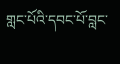གླང་པོའི་དབང་པོ་བླང་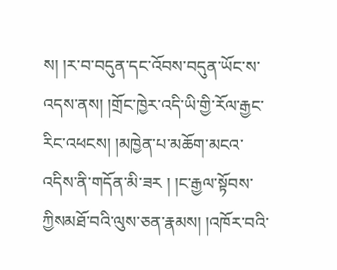ས། །ར་བ་བདུན་དང་འོབས་བདུན་ཡོང་ས་འདས་ནས། །གྲོང་ཁྱེར་འདི་ཡི་གྱི་རོལ་རྒྱང་རིང་འཕངས། །མཁྱེན་པ་མཆོག་མངའ་འདིས་ནི་གདོན་མི་ཟར ། །ང་རྒྱལ་སྟོབས་ཀྱིསམཐོ་བའི་ལུས་ཅན་རྣམས། །འཁོར་བའི་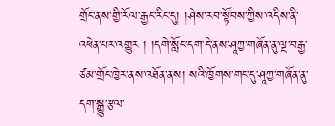གྲོང་ནས་གྱི་རོལ་རྒྱང་རིང་དུ། །ཤེས་རབ་སྟོབས་ཀྱིས་འདིས་ནི་འཕེན་པར་འགྱུར ། །དགེ་སློང་དག་དེ་ནས་ཤཱཀྱ་གཞོན་ནུ་ལྔ་བརྒྱ་ཙམ་གྲོང་ཁྱེར་ནས་འཐོན་ནས། སའི་ཁྱོགས་གང་དུ་ཤཱཀྱ་གཞོན་ནུ་དག་སྒྱུ་རྩལ་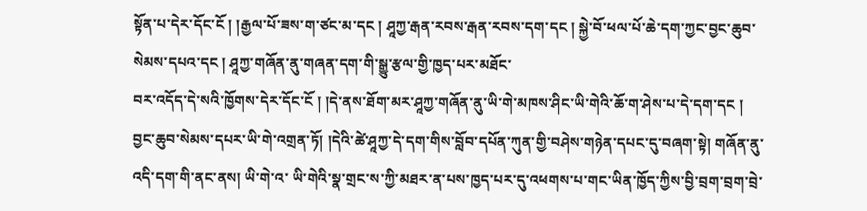སྟོན་པ་དེར་དོང་ངོ ། །རྒྱལ་པོ་ཟས་ག་ཙང་མ་དང ། ཤཱཀྱ་རྒན་རབས་རྒན་རབས་དག་དང ། སྐྱེ་བོ་ཕལ་པོ་ཆེ་དག་ཀྱང་བྱང་ཆུབ་སེམས་དཔའ་དང ། ཤཱཀྱ་གཞོན་ནུ་གཞན་དག་གི་སྒྱུ་རྩལ་གྱི་ཁྱད་པར་མཐོང་
བར་འདོད་དེ་སའི་ཁྱོགས་དེར་དོང་ངོ ། །དེ་ནས་ཐོག་མར་ཤཱཀྱ་གཞོན་ནུ་ཡི་གེ་མཁས་ཤིང་ཡི་གེའི་ཆོ་ག་ཤེས་པ་དེ་དག་དང ། བྱང་ཆུབ་སེམས་དཔར་ཡི་གེ་འགྲན་ཏོ། །དེའི་ཚེ་ཤཱཀྱ་དེ་དག་གིས་བློབ་དཔོན་ཀུན་གྱི་བཤེས་གཉེན་དཔང་དུ་བཞག་སྟེ། གཞོན་ནུ་འདི་དག་གི་ནང་ནས། ཡི་གེ་འ་ ཡི་གེའི་སྣ་གྲང་ས་ཀྱི་མཐར་ན་པས་ཁྱད་པར་དུ་འཕགས་པ་གང་ཡིན་ཁྱོད་ཀྱིས་བྱི་བྲག་བྲག་བྲེ་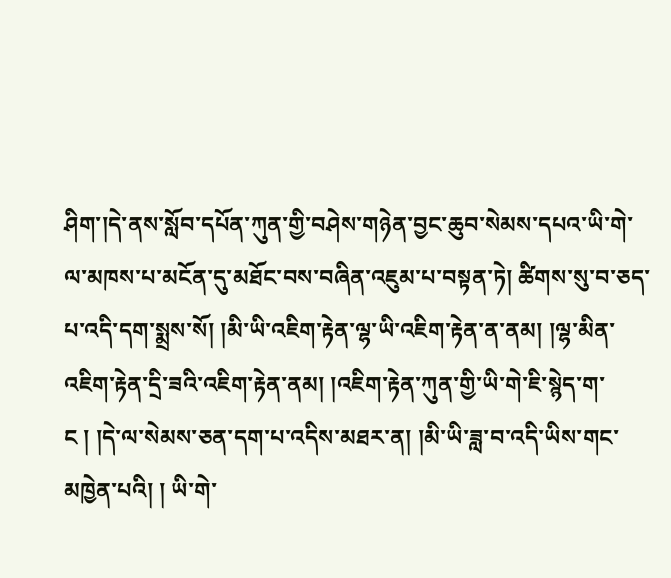ཤིག་།དེ་ནས་སློབ་དཔོན་ཀུན་གྱི་བཤེས་གཉེན་བྱང་ཆུབ་སེམས་དཔའ་ཡི་གེ་ལ་མཁས་པ་མངོན་དུ་མཐོང་བས་བཞིན་འཇུམ་པ་བསྟན་ཏེ། ཚིགས་སུ་བ་ཅད་པ་འདི་དག་སྨྲས་སོ། །མི་ཡི་འཇིག་རྟེན་ལྷ་ཡི་འཇིག་རྟེན་ན་ནམ། །ལྷ་མིན་འཇིག་རྟེན་དྲི་ཟའི་འཇིག་རྟེན་ནམ། །འཇིག་རྟེན་ཀུན་གྱི་ཡི་གེ་ཇི་སྙེད་ག་ང ། །དེ་ལ་སེམས་ཅན་དག་པ་འདིས་མཐར་ན། །མི་ཡི་ཟླ་བ་འདི་ཡིས་གང་མཁྱེན་པའི། ། ཡི་གེ་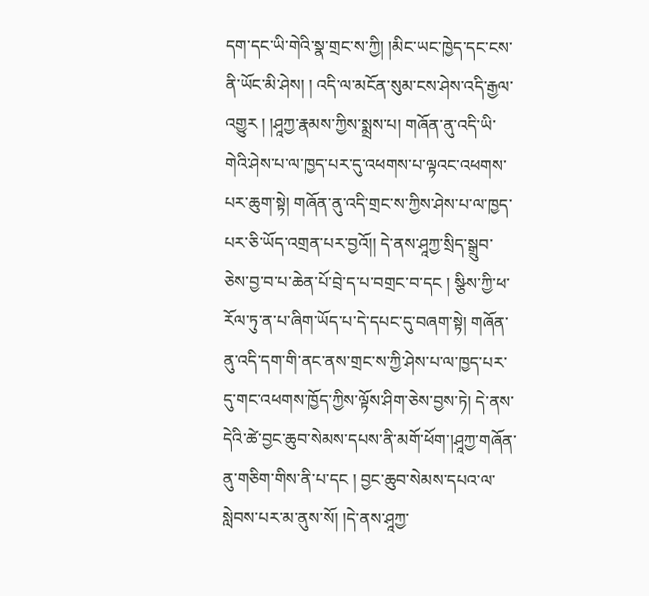དག་དང་ཡི་གེའི་སྣ་གྲང་ས་ཀྱི། །མིང་ཡང་ཁྱེད་དང་ངས་ནི་ཡོང་མི་ཤེས། ། འདི་ལ་མངོན་སུམ་ངས་ཤེས་འདི་རྒྱལ་འགྱུར ། །ཤཱཀྱ་རྣམས་ཀྱིས་སྨྲས་པ། གཞོན་ནུ་འདི་ཡི་གེའི་ཤེས་པ་ལ་ཁྱད་པར་དུ་འཕགས་པ་ལྟའང་འཕགས་པར་ཆུག་སྟེ། གཞོན་ནུ་འདི་གྲང་ས་ཀྱིས་ཤེས་པ་ལ་ཁྱད་པར་ཅི་ཡོད་འགྲན་པར་བྱའོ།། དེ་ནས་ཤཱཀྱ་སྲིད་སྒྲུབ་ཅེས་བྱ་བ་པ་ཆེན་པོ་བྲེ་ད་པ་བགྲང་བ་དང ། སྩིས་ཀྱི་ཕ་རོལ་ཏུ་ན་པ་ཞིག་ཡོད་པ་དེ་དཔང་དུ་བཞག་སྟེ། གཞོན་ནུ་འདི་དག་གི་ནང་ནས་གྲང་ས་ཀྱི་ཤེས་པ་ལ་ཁྱད་པར་དུ་གང་འཕགས་ཁྱོད་ཀྱིས་ལྟོས་ཤིག་ཅེས་བྱས་ཏེ། དེ་ནས་དེའི་ཚེ་བྱང་ཆུབ་སེམས་དཔས་ནི་མགོ་ཕོག་།ཤཱཀྱ་གཞོན་ནུ་གཅིག་གིས་ནི་པ་དང ། བྱང་ཆུབ་སེམས་དཔའ་ལ་སླེབས་པར་མ་ནུས་སོ། །དེ་ནས་ཤཱཀྱ་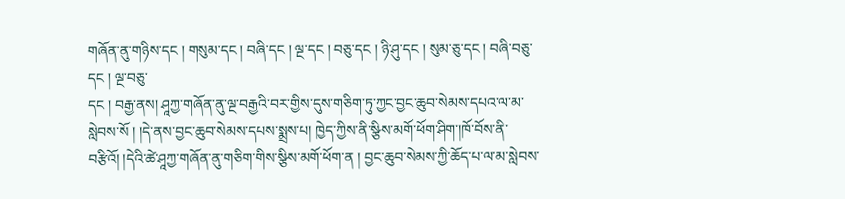གཞོན་ནུ་གཉིས་དང ། གསུམ་དང ། བཞི་དང ། ལྔ་དང ། བཅུ་དང ། ཉི་ཤུ་དང ། སུམ་ཅུ་དང ། བཞི་བཅུ་དང ། ལྔ་བཅུ་
དང ། བརྒྱ་ནས། ཤཱཀྱ་གཞོན་ནུ་ལྔ་བརྒྱའི་བར་གྱིས་དུས་གཅིག་ཏུ་ཀྱང་བྱང་ཆུབ་སེམས་དཔའ་ལ་མ་སླེབས་སོ ། །དེ་ནས་བྱང་ཆུབ་སེམས་དཔས་སྨྲས་པ། ཁྱེད་ཀྱིས་ནི་སྩིས་མགོ་ཕོག་ཤིག་།ཁོ་བོས་ནི་བརྩིའོ། །དེའི་ཚེ་ཤཱཀྱ་གཞོན་ནུ་གཅིག་གིས་སྩིས་མགོ་ཕོག་ན ། བྱང་ཆུབ་སེམས་ཀྱི་ཆོད་པ་ལ་མ་སླེབས་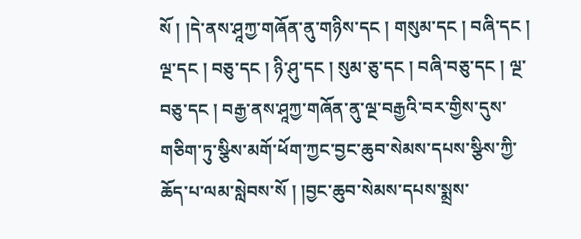སོ ། །དེ་ནས་ཤཱཀྱ་གཞོན་ནུ་གཉིས་དང ། གསུམ་དང ། བཞི་དང ། ལྔ་དང ། བཅུ་དང ། ཉི་ཤུ་དང ། སུམ་ཅུ་དང ། བཞི་བཅུ་དང ། ལྔ་བཅུ་དང ། བརྒྱ་ནས་ཤཱཀྱ་གཞོན་ནུ་ལྔ་བརྒྱའི་བར་གྱིས་དུས་གཅིག་ཏུ་སྩིས་མགོ་ཕོག་ཀྱང་བྱང་ཆུབ་སེམས་དཔས་སྩིས་ཀྱི་ཆོད་པ་ལམ་སླེབས་སོ ། །བྱང་ཆུབ་སེམས་དཔས་སྨྲས་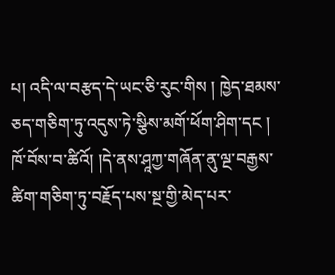པ། འདི་ལ་བརྩད་དེ་ཡང་ཅི་རུང་གིས ། ཁྱེད་ཐམས་ཅད་གཅིག་ཏུ་འདུས་ཏེ་སྩིས་མགོ་ཕོག་ཤིག་དང ། ཁོ་བོས་བ་ཚིའོ། །དེ་ནས་ཤཱཀྱ་གཞོན་ནུ་ལྔ་བརྒྱས་ཚིག་གཅིག་ཏུ་བརྗོད་པས་སྔ་གྱི་མེད་པར་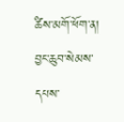ཚིས་མགོ་ཕོག་ན། བྱང་ཆུབ་སེམས་དཔས་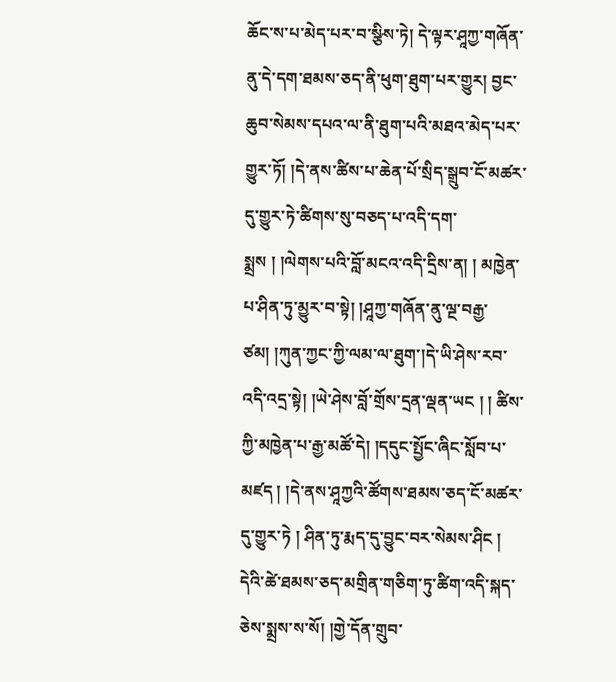ཆོང་ས་པ་མེད་པར་བ་སྩིས་ཏེ། དེ་ལྟར་ཤཱཀྱ་གཞོན་ནུ་དེ་དག་ཐམས་ཅད་ནི་ཕུག་ཐུག་པར་གྱུར། བྱང་ཆུབ་སེམས་དཔའ་ལ་ནི་ཐུག་པའི་མཐའ་མེད་པར་གྱུར་ཏོ། །དེ་ནས་ཚིས་པ་ཆེན་པོ་སྲིད་སྒྲུབ་ངོ་མཚར་དུ་གྱུར་ཏེ་ཚིགས་སུ་བཅད་པ་འདི་དག་སྨྲས ། །ལེགས་པའི་བློ་མངའ་འདི་དྲིས་ན། ། མཁྱེན་པ་ཤིན་ཏུ་མྱུར་བ་སྟེ། །ཤཱཀྱ་གཞོན་ནུ་ལྔ་བརྒྱ་ཙམ། །ཀུན་ཀྱང་ཀྱི་ལམ་ལ་ཐུག་།དེ་ཡི་ཤེས་རབ་འདི་འདྲ་སྟེ། །ཡེ་ཤེས་བློ་གྲོས་དྲན་ལྡན་ཡང ། ། ཚིས་ཀྱི་མཁྱེན་པ་རྒྱ་མཚོ་དེ། །དདུང་སྤྱོང་ཞིང་སློབ་པ་མཛད ། །དེ་ནས་ཤཱཀྱའི་ཚོགས་ཐམས་ཅད་ངོ་མཚར་དུ་གྱུར་ཏེ ། ཤིན་ཏུ་རྨད་དུ་བྱུང་བར་སེམས་ཤིང ། དེའི་ཚེ་ཐམས་ཅད་མགྲིན་གཅིག་ཏུ་ཚིག་འདི་སྐད་ཅེས་སྨྲས་ས་སོ། །གྱེ་དོན་གྲུབ་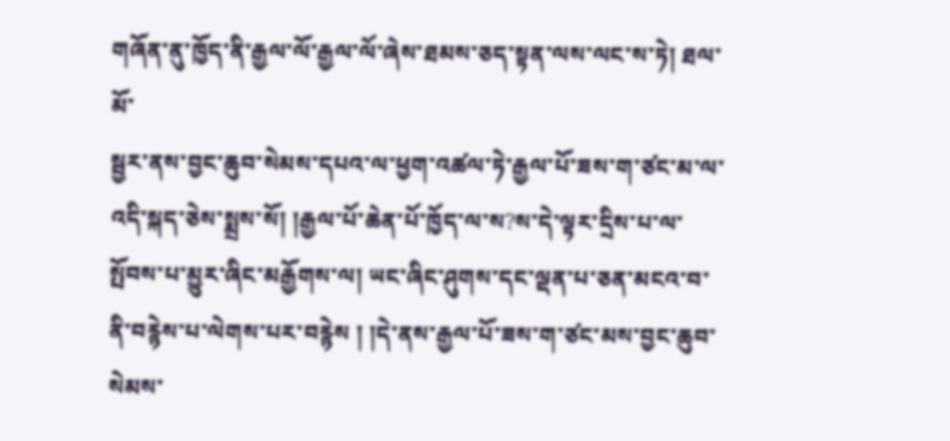གཞོན་ནུ་ཁྱོད་ནི་རྒྱལ་ལོ་རྒྱལ་ལོ་ཞེས་ཐམས་ཅད་སྟན་ལས་ལང་ས་ཏེ། ཐལ་མོ་
སྦྱར་ནས་བྱང་ཆུབ་སེམས་དཔའ་ལ་ཕྱག་འཚལ་ཏེ་རྒྱལ་པོ་ཟས་ག་ཙང་མ་ལ་འདི་སྐད་ཅེས་སྨྲས་སོ། །རྒྱལ་པོ་ཆེན་པོ་ཁྱོད་ལ་ས?ས་དེ་ལྟར་དྲིས་པ་ལ་སྤོབས་པ་མྱུར་ཞིང་མརྒྱོགས་ལ། ཡང་ཞིང་ཤུགས་དང་ལྡན་པ་ཅན་མངའ་བ་ནི་བརྙེས་པ་ལེགས་པར་བརྙེས ། །དེ་ནས་རྒྱལ་པོ་ཟས་ག་ཙང་མས་བྱང་ཆུབ་སེམས་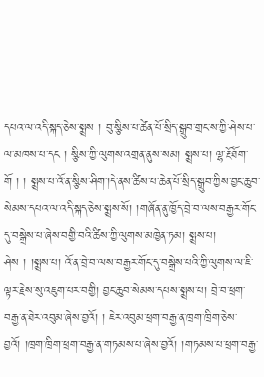དཔའ་ལ་འདི་སྐད་ཅེས་སྨྲས ། བུ་སྩིས་པ་ཚེན་པོ་སྲིད་སྒྲུབ་གྲང་ས་ཀྱི་ཤེས་པ་ལ་མཁས་པ་དང ། སྩིས་ཀྱི་ལུགས་འགྲན་ནུས་སམ། སྨྲས་པ། ལྷ་རྔོཐོག་གོ ། ། སྨྲས་པ་འོ་ན་སྩིས་ཤིག་།དེ་ནས་ཚིས་པ་ཆེན་པོ་སྲིད་སྒྲུབ་ཀྱིས་བྱང་ཆུབ་སེམས་དཔའ་ལ་འདི་སྐད་ཅེས་སྨྲས་སོ། །གཞོན་ནུ་ཁྱོད་བྲེ་བ་ལས་བརྒྱར་གོང་དུ་བསྒྲེས་པ་ཞེས་བགྱི་བའི་ཚིས་ཀྱི་ལུགས་མཁྱེན་ཏམ། སྨྲས་པ། ཤེས ། །སྨྲས་པ། འོ་ན་བྲེ་བ་ལས་བརྒྱར་གོང་དུ་བསྒྲེས་པའི་ཀྱི་ལུགས་ལ་ཇི་ལྟར་རྗེས་སུ་འཇུག་པར་བགྱི། བྱང་ཆུབ་སེམས་དཔས་སྨྲས་པ། བྲེ་བ་ཕྲག་བརྒྱ་ན་ཐེར་འབུམ་ཞེས་བྱའོ། ། ཇེར་འབུམ་ཕྲག་བརྒྱ་ན་ཁྲག་ཁྲིག་ཅེས་བྱའོ། །ཁྲག་ཁྲིག་ཕྲག་བརྒྱ་ན་གཏམས་པ་ཞེས་བྱའོ། །གཏམས་པ་ཕྲག་བརྒྱ་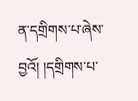ན་དགྲིགས་པ་ཞེས་བྱའོ། །དགྲིགས་པ་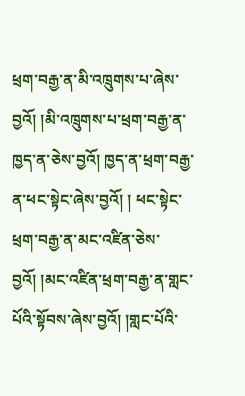ཕྲག་བརྒྱ་ན་མི་འཁྲུགས་པ་ཞེས་བྱའོ། །མི་འཁྲུགས་པ་ཕྲག་བརྒྱ་ན་ཁྱད་ན་ཅེས་བྱའོ། ཁྱད་ན་ཕྲག་བརྒྱ་ན་ཕང་སྟེང་ཞེས་བྱའོ། ། ཕང་སྟེང་ཕྲག་བརྒྱ་ན་མང་འཛིན་ཅེས་བྱའོ། །མང་འཛིན་ཕྲག་བརྒྱ་ན་གླང་པོའི་སྟོབས་ཞེས་བྱའོ། །གླང་པོའི་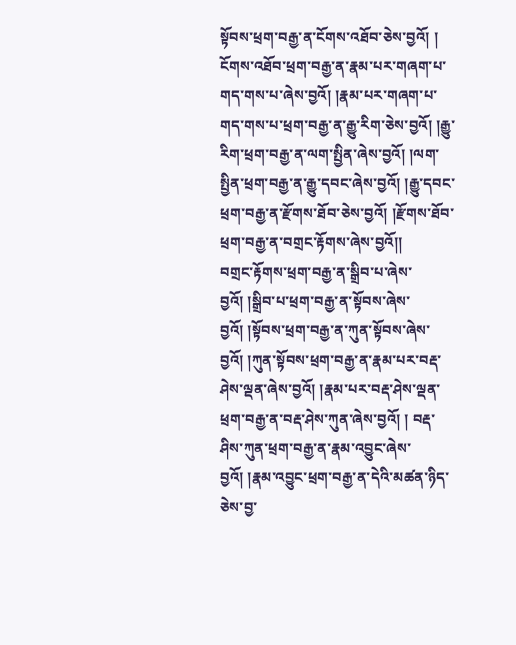སྟོབས་ཕྲག་བརྒྱ་ན་ངོགས་འཐོབ་ཅེས་བྱའོ། ། ངོགས་འཐོབ་ཕྲག་བརྒྱ་ན་རྣམ་པར་གཞག་པ་གད་གས་པ་ཞེས་བྱའོ། །རྣམ་པར་གཞག་པ་གད་གས་པ་ཕྲག་བརྒྱ་ན་རྒྱུ་རིག་ཅེས་བྱའོ། །རྒྱུ་རིག་ཕྲག་བརྒྱ་ན་ལག་སྤྱིན་ཞེས་བྱའོ། །ལག་སྤྱིན་ཕྲག་བརྒྱ་ན་རྒྱུ་དབང་ཞེས་བྱའོ། །རྒྱུ་དབང་ཕྲག་བརྒྱ་ན་རྫོགས་ཐོབ་ཅེས་བྱའོ། །རྫོགས་ཐོབ་ཕྲག་བརྒྱ་ན་བགྲང་རྟོགས་ཞེས་བྱའོ།།
བགྲང་རྟོགས་ཕྲག་བརྒྱ་ན་སྒྲིབ་པ་ཞེས་བྱའོ། །སྒྲིབ་པ་ཕྲག་བརྒྱ་ན་སྟོབས་ཞེས་བྱའོ། །སྟོབས་ཕྲག་བརྒྱ་ན་ཀུན་སྟོབས་ཞེས་བྱའོ། །ཀུན་སྟོབས་ཕྲག་བརྒྱ་ན་རྣམ་པར་བརྡ་ཤེས་ལྡན་ཞེས་བྱའོ། །རྣམ་པར་བརྡ་ཤེས་ལྡན་ཕྲག་བརྒྱ་ན་བརྡ་ཤེས་ཀུན་ཞེས་བྱའོ། ། བརྡ་ཤིས་ཀུན་ཕྲག་བརྒྱ་ན་རྣམ་འབྱུང་ཞེས་བྱའོ། །རྣམ་འབྱུང་ཕྲག་བརྒྱ་ན་དེའི་མཚན་ཉིད་ཅེས་བྱ་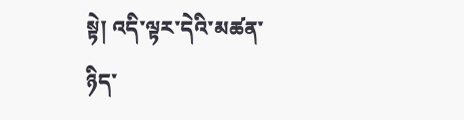སྟེ། འདི་ལྟར་དེའི་མཚན་ཉིད་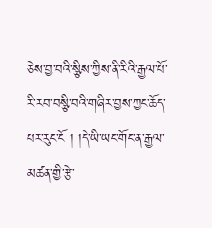ཅེས་བྱ་བའི་སྩིས་ཀྱིས་ནི་རིའི་རྒྱལ་པོ་རི་རབ་བསྩི་བའི་གཞིར་བྱས་ཀྱང་ཆོད་པར་རུང་ངོ ། །དེ་ཡི་ཡང་གོང་ན་རྒྱལ་མཚན་གྱི་རྩེ་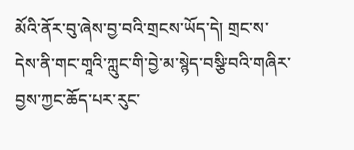མོའི་ནོར་བུ་ཞེས་བྱ་བའི་གྲངས་ཡོད་དེ། གྲང་ས་དེས་ནི་གང་གཱའི་ཀླུང་གི་བྱེ་མ་སྙེད་བསྩི་བའི་གཞིར་བྱས་ཀྱང་ཆོད་པར་རུང་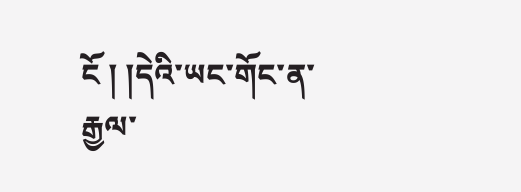ངོ ། །དེའི་ཡང་གོང་ན་རྒྱལ་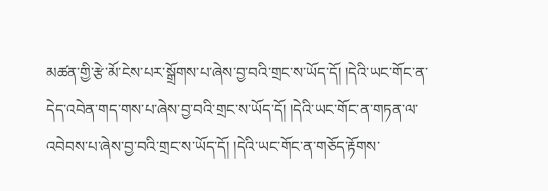མཚན་གྱི་རྩེ་མོ་ངེས་པར་སྒྲོགས་པ་ཞེས་བྱ་བའི་གྲང་ས་ཡོད་དོ། །དེའི་ཡང་གོང་ན་དེད་འབེན་གད་གས་པ་ཞེས་བྱ་བའི་གྲང་ས་ཡོད་དོ། །དེའི་ཡང་གོང་ན་གཏན་ལ་འབེབས་པ་ཞེས་བྱ་བའི་གྲང་ས་ཡོད་དོ། །དེའི་ཡང་གོང་ན་གཅོད་རྟོགས་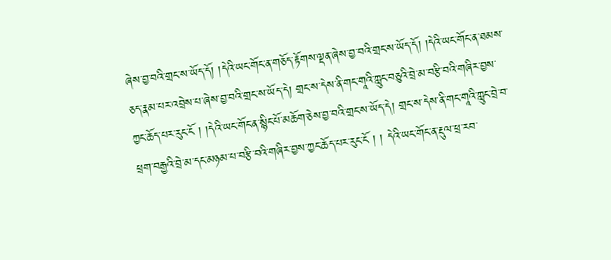ཞེས་བྱ་བའི་གྲང་ས་ཡོད་དོ། །དེའི་ཡང་གོང་ན་གཅོད་རྟོགས་ལྡན་ཞེས་བྱ་བའི་གྲང་ས་ཡོད་དོ། །དེའི་ཡང་གོང་ན་ཐམས་ཅད་རྣམ་པར་འབྲེས་པ་ཞེས་བྱ་བའི་གྲང་ས་ཡོད་དེ། གྲང་ས་དེས་ནི་གང་གཱའི་ཀླུང་བཅུའི་བྲེ་མ་བརྩི་བའི་གཞིར་བྱས་ཀྱང་ཆོད་པར་རུང་ངོ ། །དེའི་ཡང་གོང་ན་སྙིང་པོ་མཆོག་ཅེས་བྱ་བའི་གྲང་ས་ཡོད་དེ། གྲང་ས་དེས་ནི་གང་གཱའི་ཀླུང་བྲེ་བ་ཕྲག་བརྒྱའི་བྲེ་མ་དང་མཉམ་པ་བརྩི་བའི་གཞིར་བྱས་ཀྱང་ཆོད་པར་རུང་ངོ ། ། དེའི་ཡང་གོང་ན་རྡུལ་ཕྲ་རབ་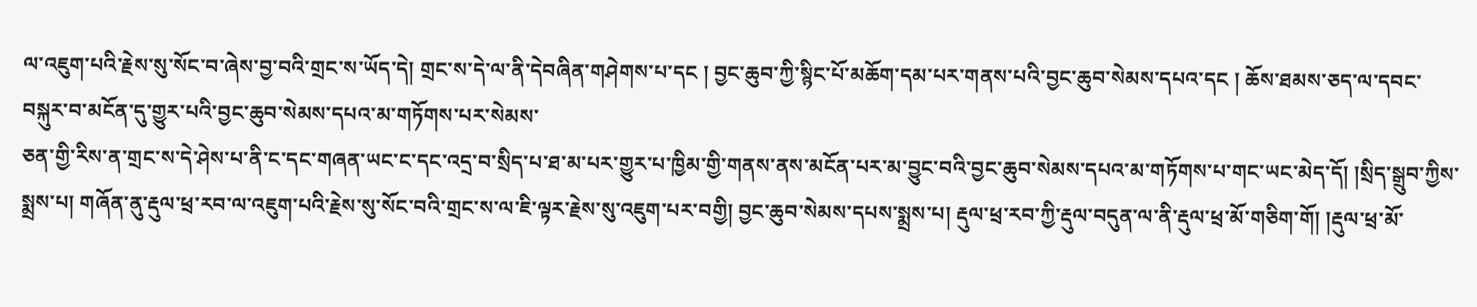ལ་འཇུག་པའི་རྗེས་སུ་སོང་བ་ཞེས་བྱ་བའི་གྲང་ས་ཡོད་དེ། གྲང་ས་དེ་ལ་ནི་དེབཞིན་གཤེགས་པ་དང ། བྱང་ཆུབ་ཀྱི་སྙིང་པོ་མཆོག་དམ་པར་གནས་པའི་བྱང་ཆུབ་སེམས་དཔའ་དང ། ཆོས་ཐམས་ཅད་ལ་དབང་བསྐུར་བ་མངོན་དུ་གྱུར་པའི་བྱང་ཆུབ་སེམས་དཔའ་མ་གཏོགས་པར་སེམས་
ཅན་གྱི་རིས་ན་གྲང་ས་དེ་ཤེས་པ་ནི་ང་དང་གཞན་ཡང་ང་དང་འདྲ་བ་སྲིད་པ་ཐ་མ་པར་གྱུར་པ་ཁྱིམ་གྱི་གནས་ནས་མངོན་པར་མ་བྱུང་བའི་བྱང་ཆུབ་སེམས་དཔའ་མ་གཏོགས་པ་གང་ཡང་མེད་དོ། །སྲིད་སྒྲུབ་ཀྱིས་སྨྲས་པ། གཞོན་ནུ་རྡུལ་ཕྲ་རབ་ལ་འཇུག་པའི་རྗེས་སུ་སོང་བའི་གྲང་ས་ལ་ཇི་ལྟར་རྗེས་སུ་འཇུག་པར་བགྱི། བྱང་ཆུབ་སེམས་དཔས་སྨྲས་པ། རྡུལ་ཕྲ་རབ་ཀྱི་རྡུལ་བདུན་ལ་ནི་རྡུལ་ཕྲ་མོ་གཅིག་གོ། །རྡུལ་ཕྲ་མོ་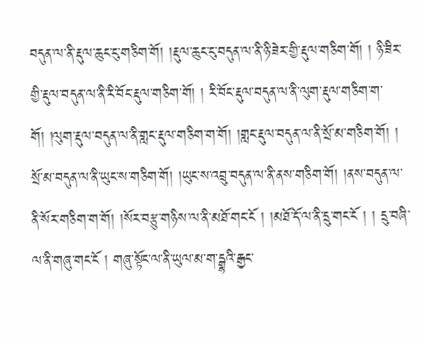བདུན་ལ་ནི་རྡུལ་ཆུང་ངུ་གཅིག་གོ། །རྡུལ་ཆུང་ངུ་བདུན་ལ་ནི་ཉི་ཟེར་གྱི་རྡུལ་གཅིག་གོ། ། ཉི་ཟིར་གྱི་རྡུལ་བདུན་ལ་ནི་རི་བོང་རྡུལ་གཅིག་གོ། ། རི་བོང་རྡུལ་བདུན་ལ་ནི་ལུག་རྡུལ་གཅིག་ག་གོ། །ལུག་རྡུལ་བདུན་ལ་ནི་གླང་རྡུལ་གཅིག་ག་གོ། །གླང་རྡུལ་བདུན་ལ་ནི་སྲོ་མ་གཅིག་གོ། ། སྲོ་མ་བདུན་ལ་ནི་ཡུང་ས་གཅིག་གོ། །ཡུང་ས་འབྲུ་བདུན་ལ་ནི་ནས་གཅིག་གོ། །ནས་བདུན་ལ་ནི་སོར་གཅིག་ག་གོ། །སོར་བརྩུ་གཉིས་ལ་ནི་མཐོ་གང་ངོ ། །མཐོ་དོ་ལ་ནི་དྲུ་གང་ངོ ། ། དྲུ་བཞི་ལ་ནི་གཞུ་གང་ངོ ། གཞུ་སྟོང་ལ་ནི་ཡུལ་མ་ག་དྒྷའི་རྒྱང་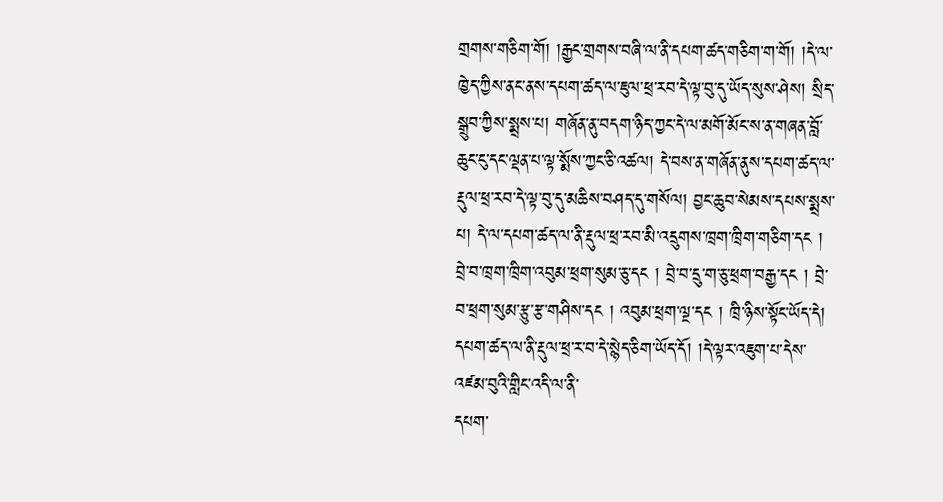གྲགས་གཅིག་གོ། །རྒྱང་གྲགས་བཞི་ལ་ནི་དཔག་ཚད་གཅིག་ག་གོ། །དེ་ལ་ཁྱེད་ཀྱིས་ནང་ནས་དཔག་ཚད་ལ་ཇུལ་ཕྲ་རབ་དེ་ལྟ་བུ་དུ་ཡོད་སུས་ཤེས། སྲིད་སྒྲུབ་ཀྱིས་སྨྲས་པ། གཞོན་ནུ་བདག་ཉིད་ཀྱང་དེ་ལ་མགོ་མོང་ས་ན་གཞན་བློ་ཆུང་ངུ་དང་ལྡན་པ་ལྟ་སྨོས་ཀྱང་ཅི་འཚལ། དེ་བས་ན་གཞོན་ནུས་དཔག་ཚད་ལ་རྡུལ་ཕྲ་རབ་དེ་ལྟ་བུ་དུ་མཆིས་བཤད་དུ་གསོལ། བྱང་ཆུབ་སེམས་དཔས་སྨྲས་པ། དེ་ལ་དཔག་ཚད་ལ་ནི་རྡུལ་ཕྲ་རབ་མི་འདྲུགས་ཁྲག་ཁྲིག་གཅིག་དང ། བྲེ་བ་ཁྲག་ཁྲིག་འབུམ་ཕྲག་སུམ་ཅུ་དང ། བྲེ་བ་དྲུ་ག་ཅུ་ཕྲག་བརྒྱ་དང ། བྲེ་བ་ཕྲག་སུམ་རྩུ་རྩ་གཤིས་དང ། འབུམ་ཕྲག་ལྔ་དང ། ཁྲི་ཉིས་སྟོང་ཡོད་དེ། དཔག་ཚད་ལ་ནི་རྡུལ་ཕྲ་ར་བ་དེ་སྙེད་ཅིག་ཡོད་དོ། །དེ་ལྟར་འཇུག་པ་དེས་འཛམ་བུའི་གླིང་འདི་ལ་ནི་
དཔག་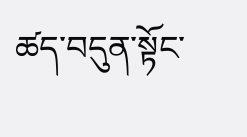ཚད་བདུན་སྟོང་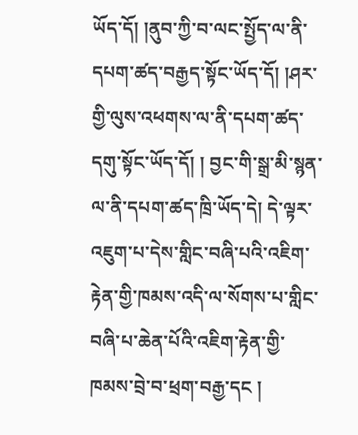ཡོད་དོ། །ནུབ་ཀྱི་བ་ལང་སྤྱོད་ལ་ནི་དཔག་ཚད་བརྒྱད་སྟོང་ཡོད་དོ། །ཤར་གྱི་ལུས་འཕགས་ལ་ནི་དཔག་ཚད་དགུ་སྟོང་ཡོད་དོ། ། བྱང་གི་སྒྲ་མི་སྙན་ལ་ནི་དཔག་ཚད་ཁྲི་ཡོད་དེ། དེ་ལྟར་འཇུག་པ་དེས་གླིང་བཞི་པའི་འཇིག་རྟེན་གྱི་ཁམས་འདི་ལ་སོགས་པ་གླིང་བཞི་པ་ཆེན་པོའི་འཇིག་རྟེན་གྱི་ཁམས་བྲེ་བ་ཕྲག་བརྒྱ་དང །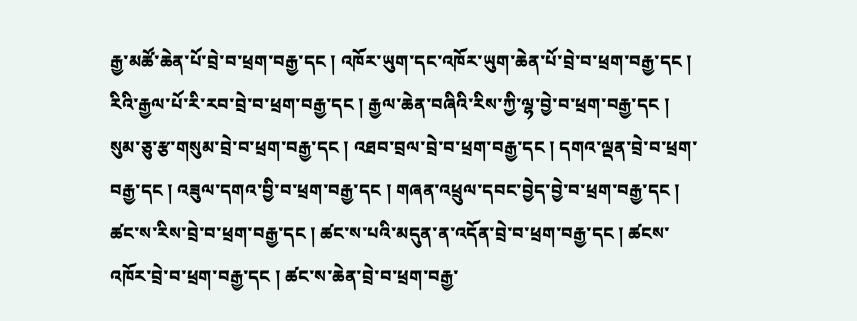རྒྱ་མཚོ་ཆེན་པོ་བྲེ་བ་ཕྲག་བརྒྱ་དང ། འཁོར་ཡུག་དང་འཁོར་ཡུག་ཆེན་པོ་བྲེ་བ་ཕྲག་བརྒྱ་དང ། རིའི་རྒྱལ་པོ་རི་རབ་བྲེ་བ་ཕྲག་བརྒྱ་དང ། རྒྱལ་ཆེན་བཞིའི་རིས་ཀྱི་ལྷ་བྱེ་བ་ཕྲག་བརྒྱ་དང ། སུམ་ཅུ་རྩ་གསུམ་བྲེ་བ་ཕྲག་བརྒྱ་དང ། འཐབ་བྲལ་བྲེ་བ་ཕྲག་བརྒྱ་དང ། དགའ་ལྡན་བྲེ་བ་ཕྲག་བརྒྱ་དང ། འཟུལ་དགའ་བྱི་བ་ཕྲག་བརྒྱ་དང ། གཞན་འཕྲུལ་དབང་བྱེད་བྱེ་བ་ཕྲག་བརྒྱ་དང ། ཚང་ས་རིས་བྲེ་བ་ཕྲག་བརྒྱ་དང ། ཚང་ས་པའི་མདུན་ན་འདོན་བྲེ་བ་ཕྲག་བརྒྱ་དང ། ཚངས་འཁོར་བྲེ་བ་ཕྲག་བརྒྱ་དང ། ཚང་ས་ཆེན་བྲེ་བ་ཕྲག་བརྒྱ་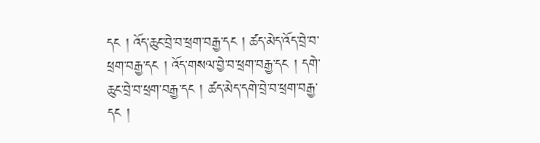དང ། འོད་ཆུང་བྲེ་བ་ཕྲག་བརྒྱ་དང ། ཚད་མེད་འོད་བྲེ་བ་ཕྲག་བརྒྱ་དང ། འོད་གསལ་བྱེ་བ་ཕྲག་བརྒྱ་དང ། དགེ་ཆུང་བྲེ་བ་ཕྲག་བརྒྱ་དང ། ཚད་མེད་དགེ་བྲེ་བ་ཕྲག་བརྒྱ་དང །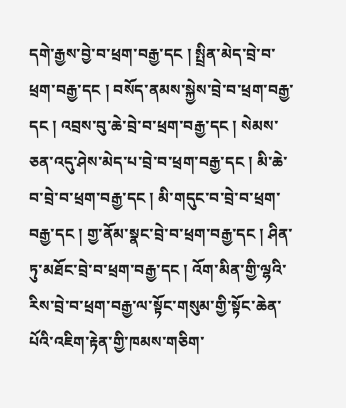དགེ་རྒྱས་བྱེ་བ་ཕྲག་བརྒྱ་དང ། སྤྲིན་མེད་བྲེ་བ་ཕྲག་བརྒྱ་དང ། བསོད་ནམས་སྐྱེས་བྲེ་བ་ཕྲག་བརྒྱ་དང ། འབྲས་བུ་ཆེ་བྲེ་བ་ཕྲག་བརྒྱ་དང ། སེམས་ཅན་འདུ་ཤེས་མེད་པ་བྲེ་བ་ཕྲག་བརྒྱ་དང ། མི་ཆེ་བ་བྲེ་བ་ཕྲག་བརྒྱ་དང ། མི་གདུང་བ་བྲེ་བ་ཕྲག་བརྒྱ་དང ། གྱ་ནོམ་སྣང་བྲེ་བ་ཕྲག་བརྒྱ་དང ། ཤིན་ཏུ་མཐོང་བྲེ་བ་ཕྲག་བརྒྱ་དང ། འོག་མིན་གྱི་ལྷའི་རིས་བྲེ་བ་ཕྲག་བརྒྱ་ལ་སྟོང་གསུམ་གྱི་སྟོང་ཆེན་པོའི་འཇིག་རྟེན་གྱི་ཁམས་གཅིག་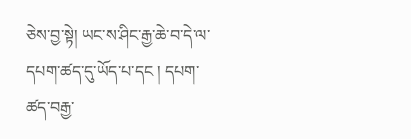ཅེས་བྱ་སྟེ། ཡང་ས་ཤིང་རྒྱ་ཆེ་བ་དེ་ལ་དཔག་ཚད་དུ་ཡོད་པ་དང ། དཔག་ཚད་བརྒྱ་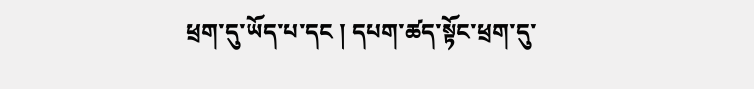ཕྲག་དུ་ཡོད་པ་དང ། དཔག་ཚད་སྟོང་ཕྲག་དུ་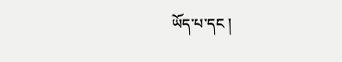ཡོད་པ་དང །